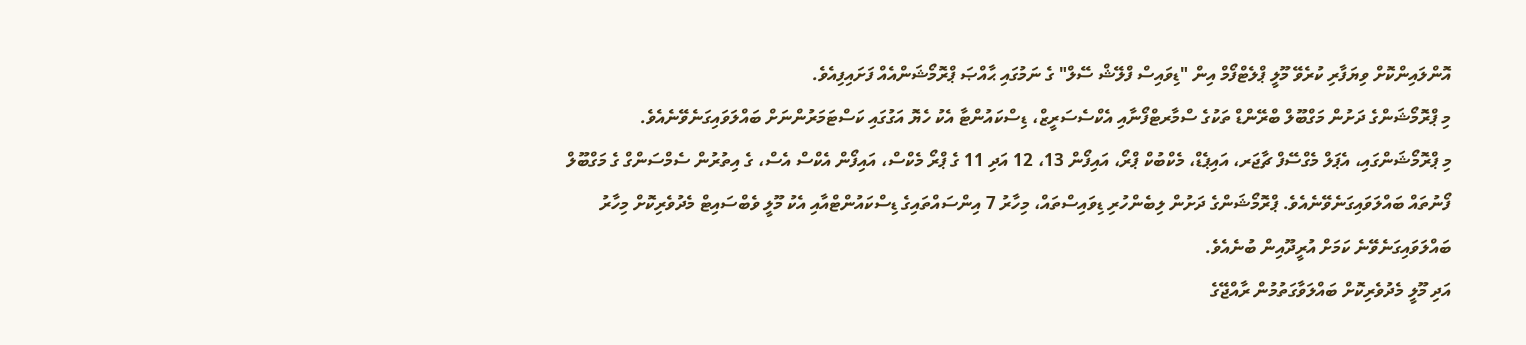އޮންލައިންކޮށް ވިޔަފާރި ކުރެވޭ މޫލީ ޕްލެޓްފޯމް އިން "ޑިވައިސް ފްލޭޝް ސޭލް" ގެ ނަމުގައި ޙާއްޞަ ޕްރޮމޯޝަންއެއް ފަށައިފިއެވެ.
މި ޕްރޮމޯޝަންގެ ދަށުން މަގްބޫލް ބްރޭންޑް ތަކުގެ ސްމާރޓްފޯނާއި އެކްސެސަރީޒް، ޑިސްކައުންޓާ އެކު ހެޔޮ އަގުގައި ކަސްޓަމަރުންނަށް ބައްލަވައިގަނެވޭނެއެވެ.
މި ޕްރޮމޯޝަންގައި، އެޕަލް މެގްސޭފް ޗާޖަރ، އައިޕެޑް، މެކްބުކް ޕްރޯ، އައިފޯން 13، 12 އަދި 11 ގެ ޕްރޯ މެކްސް، އައިފޯން އެކްސް އެސް، ގެ އިތުރުން ސެމްސަންގް ގެ މަގްބޫލް ފޯނުތައް ބައްލަވައިގަނެވޭނެއެވެ. ޕްރޮމޯޝަންގެ ދަށުން ލިބެންހުރި ޑިވައިސްތައް، މިހާރު 7 އިންސައްތައިގެ ޑިސްކައުންޓްއާއި އެކު މޫލީ ވެބްސައިޓް މެދުވެރިކޮށް މިހާރު ބައްލަވައިގަނެވޭނެ ކަމަށް އުރީދޫއިން ބުނެއެވެ.
އަދި މޫލީ މެދުވެރިކޮށް ބައްލަވާގަތުމުން ރާއްޖޭގެ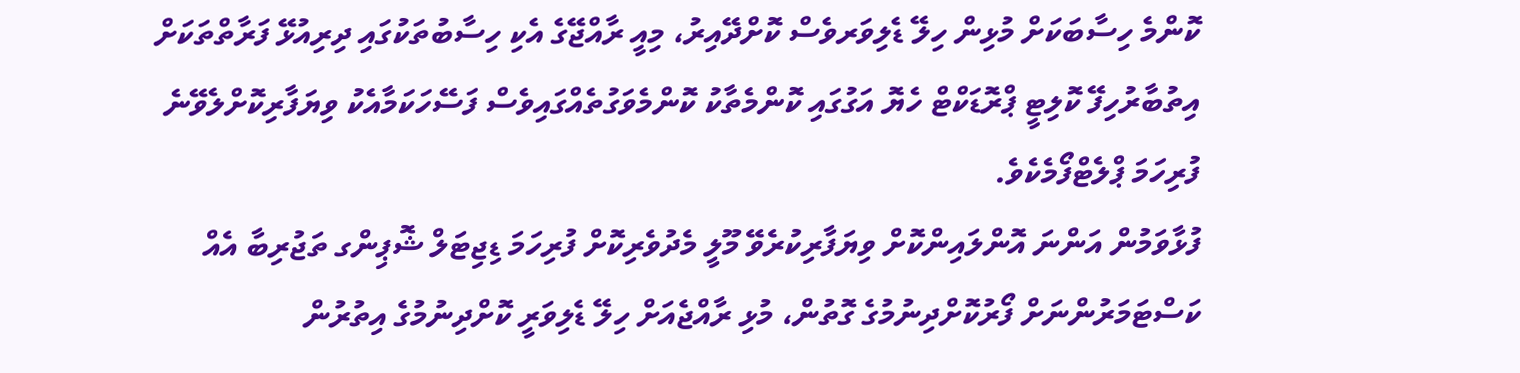ކޮންމެ ހިސާބަކަށް މުޅިން ހިލޭ ޑެލިވަރވެސް ކޮށްދޭއިރު، މިއީ ރާއްޖޭގެ އެކި ހިސާބުތަކުގައި ދިރިއުޅޭ ފަރާތްތަކަށް އިތުބާރުހިފޭ ކޮލިޓީ ޕްރޮޑަކްޓް ހެޔޮ އަގުގައި ކޮންމެތާކު ކޮންމެވަގުތެއްގައިވެސް ފަސޭހަކަމާއެކު ވިޔަފާރިކޮށްލެވޭނެ ފުރިހަމަ ޕްލެޓްފޯމެކެވެ.
ފުޅާވަމުން އަންނަ އޮންލައިންކޮށް ވިޔަފާރިކުރެވޭ މޫލީ މެދުވެރިކޮށް ފުރިހަމަ ޑިޖިޓަލް ޝޮޕިންގ ތަޖުރިބާ އެއް ކަސްޓަމަރުންނަށް ފޯރުކޮށްދިނުމުގެ ގޮތުން، މުޅި ރާއްޖެއަށް ހިލޭ ޑެލިވަރީ ކޮށްދިނުމުގެ އިތުރުން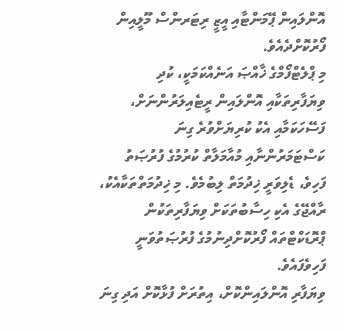އޮންލައިން ޕޭމަންޓާއި އީޒީ ރިޓަރންސް މޫލީއިން ފޯރުކޮށްދެއެވެ.
މި ޕްލެޓްފޯމްގެ ޚާއްޞަ އަނެއްކަމަކީ، ކުދި ވިޔަފާރިތަކާއި އޮންލައިން ރީޓެއިލަރުންނަށް، ފަސޭހަކަމާއި އެކު ކުރިޔަށްވުރެ ގިނަ ކަސްޓަމަރުންނާއި މުއާމަލާތް ކުރުމުގެ ފުރުޞަތު ފަހިވެ، ޑެލިވަރީ ޚިދުމަތް ލިބުމެވެ. މި ޚިދުމަތްތަކާއެކު، ރާއްޖޭގެ އެކި ހިސާބުތަކަށް ވިޔަފާރިތަކުން ޕްރޮޑަކްޓްތައް ފޯރުކޮށްދިނުމުގެ ފުރުޞަތުވަނީ ފަހިވެފައެވެ.
ވިޔަފާރި އޮންލައިންކޮށް، އިތުރަށް ފުޅާކޮށް އަދި ގިނަ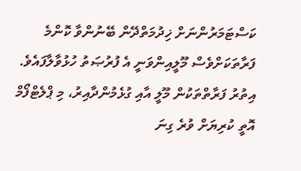ކަސްޓަމަރުންނަށް ޚިދުމަތްދޭން ބޭނުންވާ ކޮންމެ ފަރާތަކަށްވެސް މޫލީއިންވަނީ އެ ފުރުޞަތު ހުޅުވާލާފައެވެ. އިތުރު ފަރާތްތަކުން މޫލީ އާއި ގުޅެމުންދާއިރު، މި ޕްލެޓްފޯމް އޮތީ ކުރިޔަށް ވުރެ ގިނަ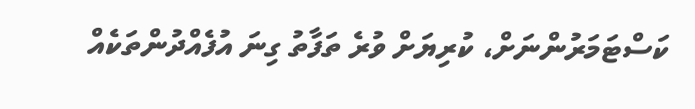ކަސްޓަމަރުންނަށް، ކުރިޔަށް ވުރެ ތަފާތު ގިނަ އުފެއްދުންތަކެއް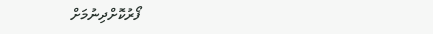ފޯރުކޮށްދިނުމަށް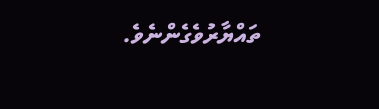ތައްޔާރުވެގެންނެވެ.